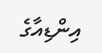އިންޑިއާގެ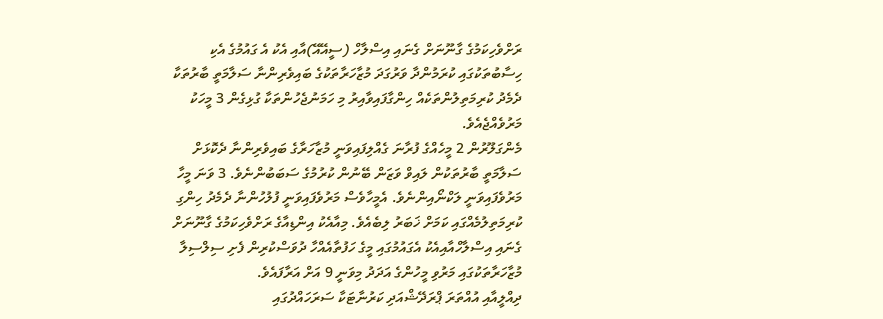ރަށްވެހިކަމުގެ ގާނޫނަށް ގެނައި އިސްލާހް (ސީއޭއޭ)އާއި އެކު އެ ގައުމުގެ އެކި ހިސާބުތަކުގައި ކުރަމުންދާ ވަރުގަދަ މުޒާހަރާތަކުގެ ބައިވެރިންނާ ސަލާމަތީ ބާރުތަކާ ދެމެދު ކުރިމަތިލުންތަކެއް ހިންގާފައިވާއިރު މި ހަމަނުޖެހުންތަކާ ގުޅިގެން 3 މީހަކު މަރުވެއްޖެއެވެ.
މެންގަލޫރުން 2 މީހެއްގެ ފުރާނަ ގެއްލިފައިވަނީ މުޒާހަރާގެ ބައިވެރިންނާ ދެކޮޅަށް ސަލާމަތީ ބާރުތަކުން ލައިވް ވަޒަން ބޭނުން ކުރުމުގެ ސަބަބުންނެވެ. 3 ވަނަ މީހާ މަރުވެފައިވަނީ ލަކްނޯއިންނެވެ. އެމީހާވެސް މަރުވެފައިވަނީ ފުލުހުންނާ ދެމެދު ހިންގި ކުރިމަތިލުމެއްގައި ކަމަށް ޚަބަރު ލިބެއެވެ. މިއާއެކު އިންޑިއާގެ ރަށްވެހިކަމުގެ ގާނޫނަށް ގެނައި އިސްލާހްއާއިއެކު އެގައުމުގައި މީގެ ހަފުތާއެއްހާ ދުވަސްކުރިން ފެށި ސިލްސިލާ މުޒާހަރާތަކުގައި މަރުވި މީހުންގެ އަދަދު މިވަނީ 9 އަށް އަރާފައެވެ.
ދިއްލީއާއި އުއްތަރަ ޕްރަދޭޝްއަދި ކަރުނާޓަކާ ސަރަހައްދުގައި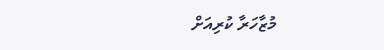މުޒާހަރާ ކުރިއަށް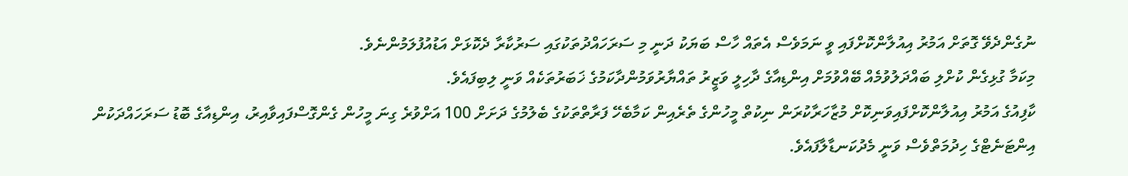ނުގެންދެވޭ ގޮތަށް އަމުރު އިއުލާންކޮށްފައި ވީ ނަމަވެސް އެތައް ހާސް ބަޔަކު ދަނީ މި ސަރަހައްދުތަކުގައި ސަރުކާރާ ދެކޮޅަށް އަޑުއުފުލަމުންނެވެ.
މިކަމާ ގުޅިގެން ކުށްލި ބައްދަލުވުމެއް ބޭއްވުމަށް އިންޑިއާގެ ދާހިލީ ވަޒީރު ތައްޔާރުވަމުންދާކަމުގެ ޚަބަރުތަކެއް ވަނީ ލިބިފައެވެ.
ކާފިއުގެ އަމުރު އިއުލާންކޮށްފައިވަނިކޮށް މުޒާހަރާކުރަން ނިކުތް މީހުންގެ ތެރެއިން ކަމާބެހޭ ފަރާތްތަކުގެ ބެލުމުގެ ދަށަށް 100 އަށްވުރެ ގިނަ މީހުން ގެންގޮސްފައިވާއިރު، އިންޑިއާގެ ބޮޑު ސަރަހައްދަކުން އިންޓަނެޓްގެ ހިދުމަތްވެސް ވަނީ މެދުކަނޑާލާފައެވެ.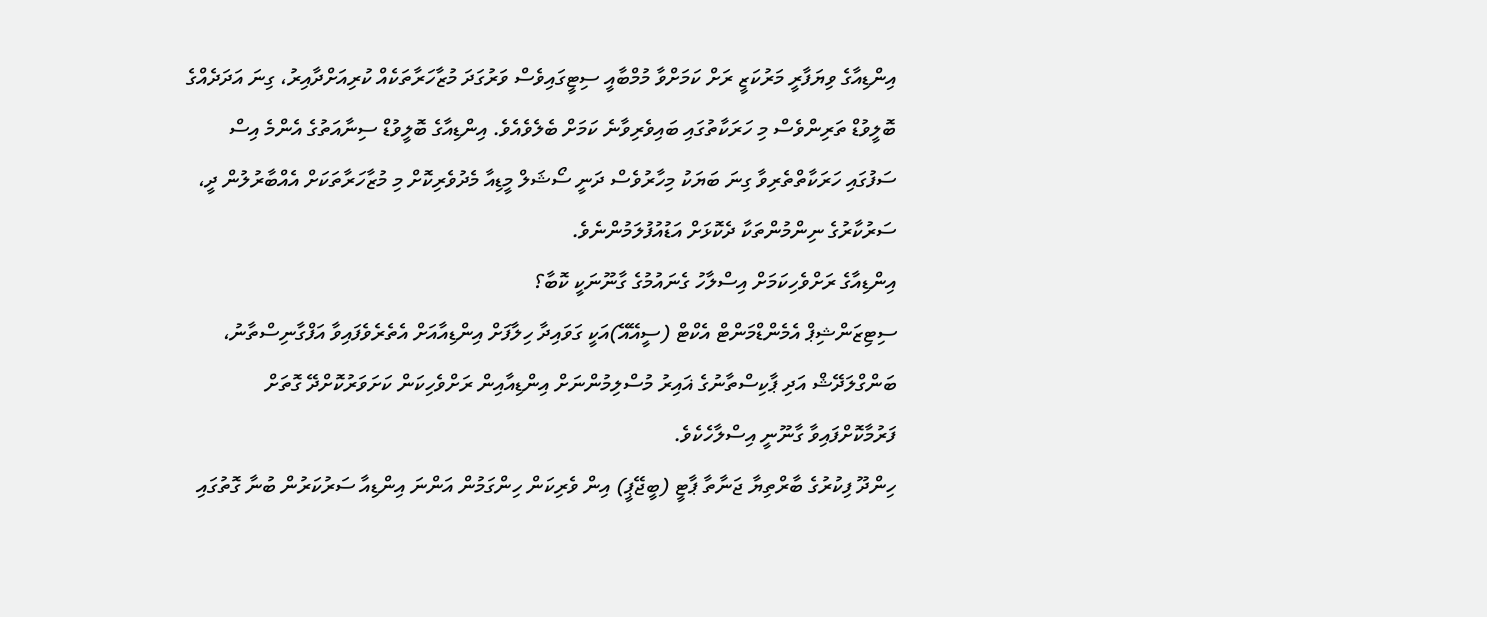އިންޑިއާގެ ވިޔަފާރީ މަރުކަޒީ ރަށް ކަމަށްވާ މުމްބާއީ ސިޓީގައިވެސް ވަރުގަދަ މުޒާހަރާތަކެއް ކުރިއަށްދާއިރު، ގިނަ އަދަދެއްގެ ބޮލީވުޑް ތަރިންވެސް މި ހަރަކާތުގައި ބައިވެރިވާނެ ކަމަށް ބެލެވެއެވެ. އިންޑިއާގެ ބޮލީވުޑް ސިނާއަތުގެ އެންމެ އިސް ސަފުގައި ހަރަކާތްތެރިވާ ގިނަ ބަޔަކު މިހާރުވެސް ދަނީ ސޯޝަލް މީޑިއާ މެދުވެރިކޮށް މި މުޒާހަރާތަކަށް އެއްބާރުލުން ދީ، ސަރުކާރުގެ ނިންމުންތަކާ ދެކޮޅަށް އަޑުއުފުލަމުންނެވެ.
އިންޑިއާގެ ރަށްވެހިކަމަށް އިސްލާހު ގެނައުމުގެ ގާނޫނަކީ ކޮބާ؟
ސިޓިޒަންޝިޕް އެމެންޑްމަންޓް އެކްޓް (ސީއޭއޭ)އަކީ ގަވައިދާ ހިލާފަށް އިންޑިއާއަށް އެތެރެވެފައިވާ އަފްގާނިސްތާނު، ބަންގްލަދޭޝް އަދި ޕާކިސްތާނުގެ ޣައިރު މުސްލިމުންނަށް އިންޑިއާއިން ރަށްވެހިކަން ކަށަވަރުކޮށްދޭ ގޮތަށް ފަރުމާކޮށްފައިވާ ގާނޫނީ އިސްލާހެކެވެ.
ހިންދޫ ފިކުރުގެ ބާރްތިޔާ ޖަނާތާ ޕާޓީ (ބީޖޭޕީ) އިން ވެރިކަން ހިންގަމުން އަންނަ އިންޑިއާ ސަރުކަރުން ބުނާ ގޮތުގައި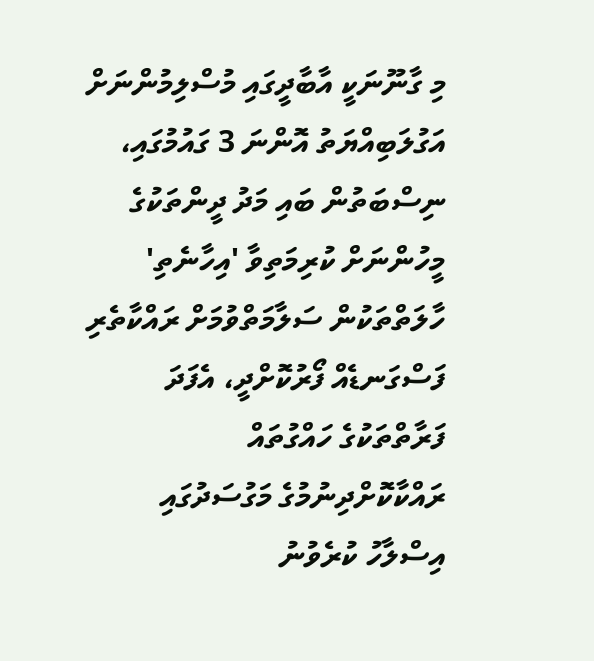މި ގާނޫނަކީ އާބާދީގައި މުސްލިމުންނަށް އަގުލަބިއްޔަތު އޮންނަ 3 ގައުމުގައި، ނިސްބަތުން ބައި މަދު ދީންތަކުގެ މީހުންނަށް ކުރިމަތިވާ 'އިހާނެތި' ހާލަތްތަކުން ސަލާމަތްވުމަށް ރައްކާތެރި ފަސްގަނޑެއް ފޯރުކޮށްދީ، އެފަދަ ފަރާތްތަކުގެ ހައްގުތައް ރައްކާކޮށްދިނުމުގެ މަގުސަދުގައި އިސްލާހު ކުރެވުނު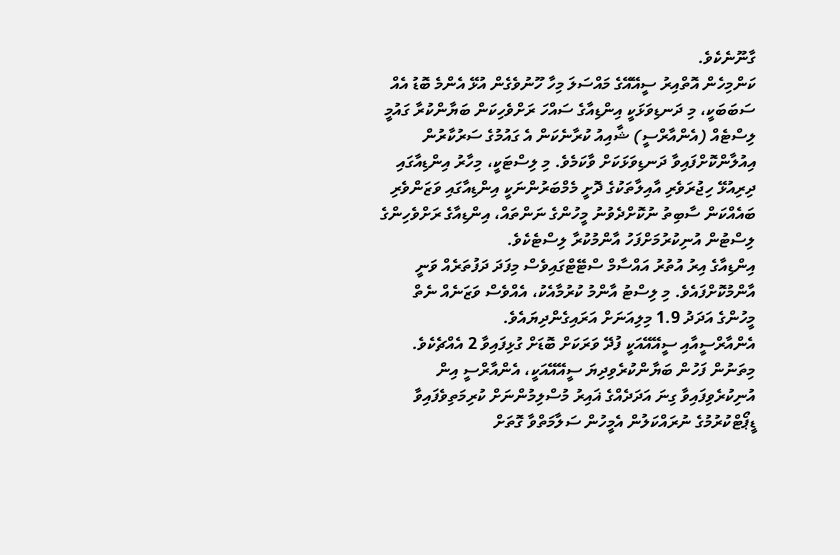ގާނޫނެކެވެ.
ކަންމިހެން އޮތްއިރު ސީއޭއޭގެ މައްސަލަ މިހާ ހޫނުވެގެން އުޅޭ އެންމެ ބޮޑު އެއް ސަބަބަކީ، މި ދަނޑިވަޅަކީ އިންޑިއާގެ ސައްހަ ރަށްވެހިކަން ބަޔާންކުރާ ގައުމީ ލިސްޓެއް (އެންއާރްސީ) ޝާއިއު ކުރާނެކަން އެ ގައުމުގެ ސަރުކާރުން އިއުލާންކޮށްފައިވާ ދަނޑިވަޅަކަށް ވާކަމެވެ. މި ލިސްޓަކީ، މިހާރު އިންޑިއާގައި ދިރިއުޅޭ ހިޖުރަވެރި އާއިލާތަކުގެ ދޮށީ މެމްބަރުންނަކީ އިންޑިއާގައި ވަޒަންވެރި ބައެއްކަން ސާބިތު ނުކޮށްދެވުނު މީހުންގެ ނަންތައް، އިންޑިއާގެ ރަށްވެހިންގެ ލިސްޓުން އުނިކުރުމަށްފަހު އާންމުކުރާ ލިސްޓެކެވެ.
އިންޑިއާގެ އިރު އުތުރު އައްސާމް ސްޓޭޓްގައިވެސް މިފަދަ ދަފުތަރެއް ވަނީ އާންމުކޮށްފައެވެ. މި ލިސްޓު އާންމު ކުރުމާއެކު، އެއްވެސް ވަޒަނެއް ނެތް މީހުންގެ އަދަދު 1.9 މިލިއަނަށް އަރައިގެންދިޔައެވެ.
އެންއާރްސީއާއި ސީއޭއޭއަކީ ފުދޭ ވަރަކަށް ބޮޑަށް ގުޅިފައިވާ 2 އެއްޗެކެވެ. މިތަނުން ފަހުން ބަޔާންކުރެވިދިޔަ ސީއޭއޭއަކީ، އެންއާރްސީ އިން އުނިކުރެވިފައިވާ ގިނަ އަދަދެއްގެ ޣައިރު މުސްލިމުންނަށް ކުރިމަތިވެފައިވާ ޑީޕޯޓްކުރުމުގެ ނުރައްކަލުން އެމީހުން ސަލާމަތްވާ ގޮތަށް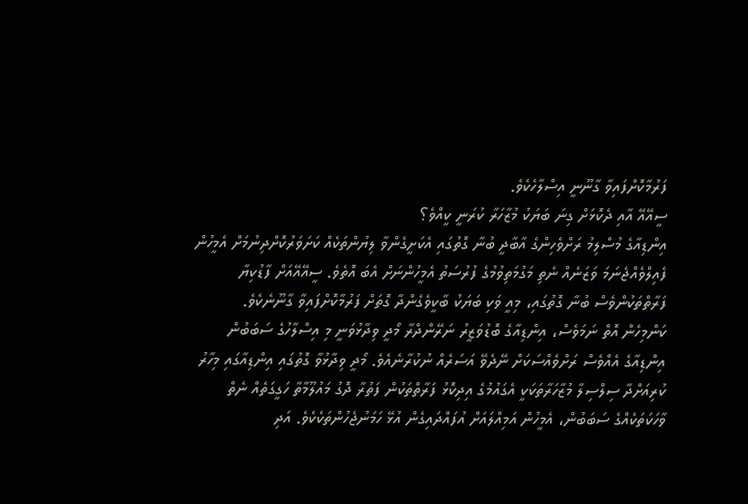ފަރުމާކޮށްފައިވާ ގާނޫނީ އިސްލާހެކެވެ.
ސީއޭއޭ އާއި ދެކޮޅަށް ގިނަ ބަޔަކު މުޒާހަރާ ކުރަނީ ކީއްވެ؟
އިންޑިއާގެ މުސްލިމު ރަށްވެހިންގެ އާބާދީ ބުނާ ގޮތުގައި އެކަށީގެންވާ ލިޔުންތަކެއް ކަށަވަރުކޮށްދިނުމަށް އެމީހުން ފެއިލްވެއްޖެނަމަ ވަޒަނެއް ނެތި މަގުމަތިވުމުގެ ފުރުސަތު އެމީހުންނަށް އެބަ އޮތެވެ. ސީއޭއޭއަށް ފާޑުކިޔާ ފަރާތްތަކުންވެސް ބުނާ ގޮތުގައި، މިއީ ވަކި ބަޔަކު ބާކީވެގެންދާ ގޮތަށް ފަރުމާކޮށްފައިވާ ގާނޫނެކެވެ.
ކަންމިހެން އޮތް ނަމަވެސް، އިންޑިއާގެ ބޮޑުވަޒީރު ނަރޭންދްރާ މޯދީ ވިދާޅުވަނީ މި އިސްލާހުގެ ސަބަބުން އިންޑިއާގެ އެއްވެސް ރަށްވެއްސަކަށް ނޭދެވޭ އަސަރެއް ނުކުރާނެއެވެ. މޯދީ ވިދާޅުވާ ގޮތުގައި އިންޑިއާގައި މިހާރު ކުރިއަށްދާ ސިލްސިލާ މުޒާހަރާތަކަކީ އެގައުމުގެ އިދިކޮޅު ފަރާތްތަކުން ފަތުރާ ދޮގު މައުލޫމާތާ ހަގީގަތެއް ނެތް ވާހަކަތަކެއްގެ ސަބަބުން، އެމީހުން އަމިއްލައަށް އުފައްދައިގެން އުޅޭ ހަމަނުޖެހުންތަކެކެވެ. އަދި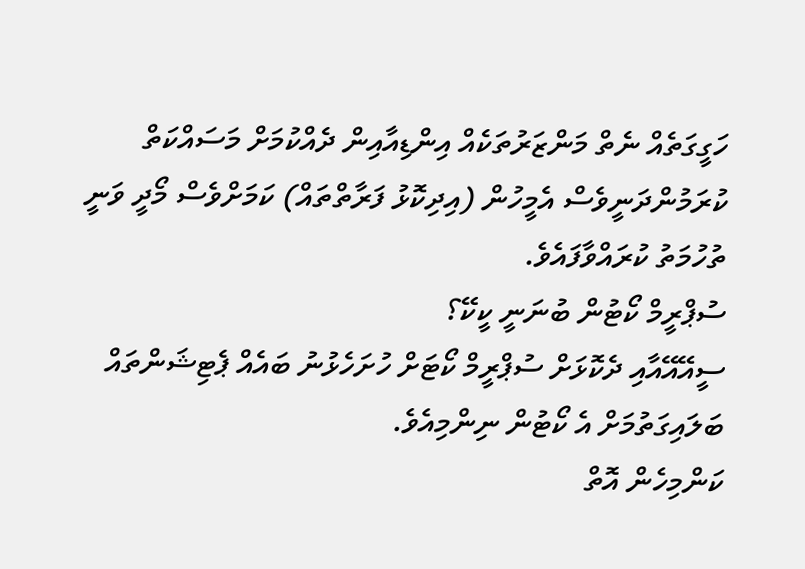ހަގީގަތެއް ނެތް މަންޒަރުތަކެއް އިންޑިއާއިން ދެއްކުމަށް މަސައްކަތް ކުރަމުންދަނީވެސް އެމީހުން (އިދިކޮޅު ފަރާތްތައް) ކަމަށްވެސް މޯދީ ވަނީ ތުހުމަތު ކުރައްވާފައެވެ.
ސުޕްރީމް ކޯޓުން ބުނަނީ ކީކޭ؟
ސީއޭއޭއާއި ދެކޮޅަށް ސުޕްރީމް ކޯޓަށް ހުށަހެޅުނު ބައެއް ޕެޓިޝަންތައް ބަލައިގަތުމަށް އެ ކޯޓުން ނިންމިއެވެ.
ކަންމިހެން އޮތް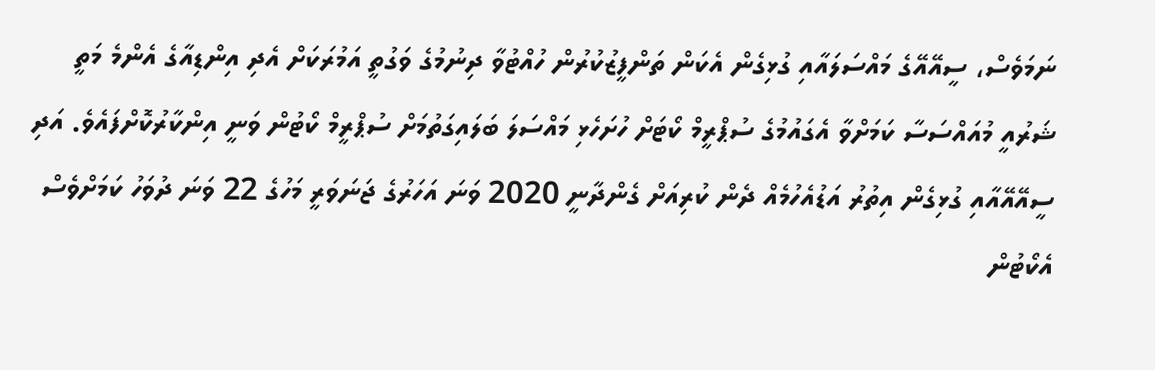ނަމަވެސް، ސީއޭއޭގެ މައްސަލައާއި ގުޅިގެން އެކަން ތަންފީޒުކުރުން ހުއްޓުވާ ދިނުމުގެ ވަގުތީ އަމުރަކަށް އެދި އިންޑިއާގެ އެންމެ މަތީ ޝަރުއީ މުއައްސަސާ ކަމަށްވާ އެގައުމުގެ ސުޕްރީމް ކޯޓަށް ހުށަހެޅި މައްސަލަ ބަލައިގަތުމަށް ސުޕްރީމް ކޯޓުން ވަނީ އިންކާރުކޮށްފައެވެ. އަދި ސީއޭއޭއާއި ގުޅިގެން އިތުރު އަޑުއެހުމެއް ދެން ކުރިއަށް ގެންދާނީ 2020 ވަނަ އަހަރުގެ ޖަނަވަރީ މަހުގެ 22 ވަނަ ދުވަހު ކަމަށްވެސް އެކޯޓުން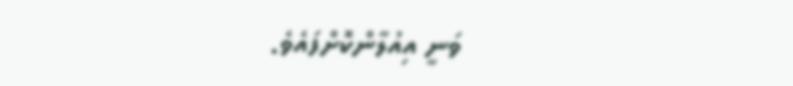ވަނީ އިއުލާންކޮށްފައެވެ.